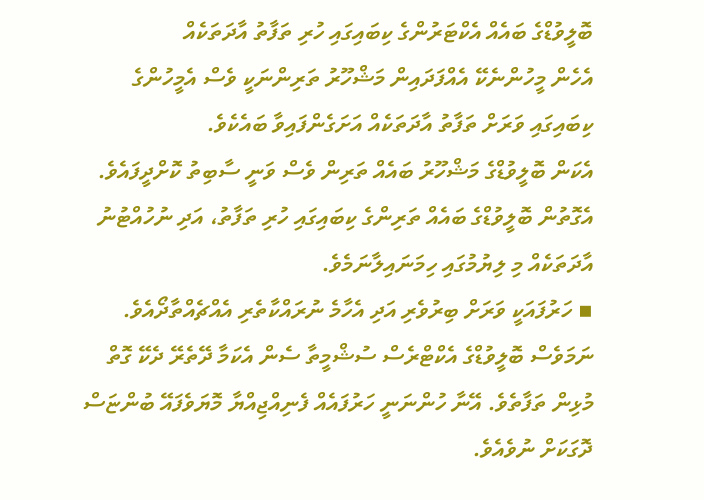ބޮލީވުޑްގެ ބައެއް އެކްޓަރުންގެ ކިބައިގައި ހުރި ތަފާތު އާދަތަކެއް
އެހެން މީހުންނެކޭ އެއްފަދައިން މަޝްހޫރު ތަރިންނަކީ ވެސް އެމީހުންގެ ކިބައިގައި ވަރަށް ތަފާތު އާދަތަކެއް އަށަގެންފައިވާ ބައެކެވެ.
އެކަން ބޮލީވުޑްގެ މަޝްހޫރު ބައެއް ތަރިން ވެސް ވަނީ ސާބިތު ކޮށްދީފައެވެ. އެގޮތުން ބޮލީވުޑްގެ ބައެއް ތަރިންގެ ކިބައިގައި ހުރި ތަފާތު، އަދި ނުހުއްޓުނު އާދަތަކެއް މި ލިޔުމުގައި ހިމަނައިލާނަމެވެ.
▪ ހަރުފައަކީ ވަރަށް ބިރުވެރި އަދި އެހާމެ ނުރައްކާތެރި އެއްޗެއްތާދޯއެވެ. ނަމަވެސް ބޮލީވުޑްގެ އެކްޓްރެސް ސުޝްމީތާ ސެން އެކަމާ ދޭތެރޭ ދެކޭ ގޮތް މުޅިން ތަފާތެވެ. އޭނާ ހުންނަނީ ހަރުފައެއް ފެނިއްޖިއްޔާ މޮޔަވެފައޭ ބުންޏަސް ދޮގަކަށް ނުވެއެވެ.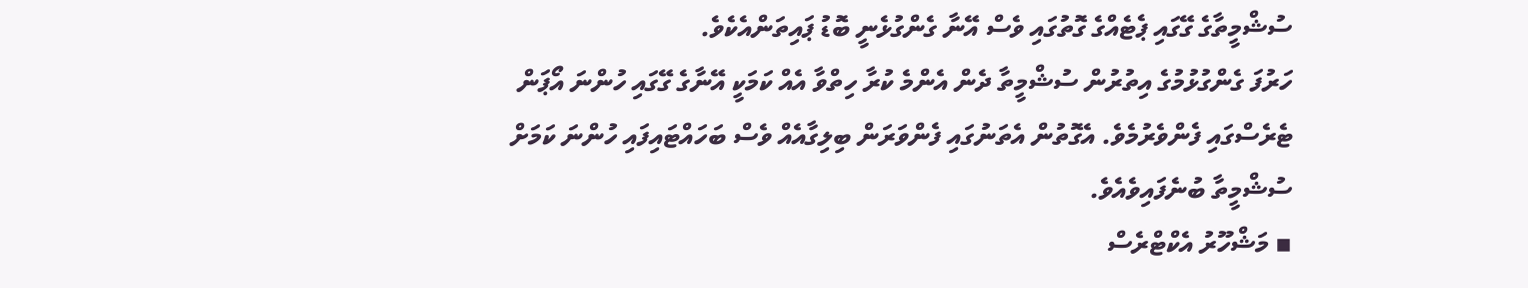ސުޝްމީތާގެ ގޭގައި ޕެޓެއްގެ ގޮތުގައި ވެސް އޭނާ ގެންގުޅެނީ ބޮޑު ޕައިތަންއެކެވެ.
ހަރުފަ ގެންގުޅުމުގެ އިތުރުން ސުޝްމީތާ ދެން އެންމެ ކުރާ ހިތްވާ އެއް ކަމަކީ އޭނާގެ ގޭގައި ހުންނަ އޯޕަން ޓެރެސްގައި ފެންވެރުމެވެ. އެގޮތުން އެތަނުގައި ފެންވަރަން ބިލިގާއެއް ވެސް ބަހައްޓައިފައި ހުންނަ ކަމަށް ސުޝްމީތާ ބުނެފައިވެއެވެ.
▪ މަޝްހޫރު އެކްޓްރެސް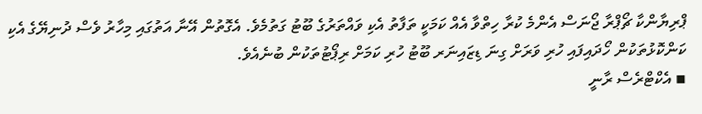ޕްރިޔާންކާ ޗޯޕްރާ ޖޯނަސް އެންމެ ކުރާ ހިތްވާ އެއް ކަމަކީ ތަފާތު އެކި ވައްތަރުގެ ބޫޓު ގަތުމެވެ. އެގޮތުން އޭނާ އަތުގައި މިހާރު ވެސް ދުނިޔޭގެ އެކި ކަންކޮޅުތަކުން ހޯދައިފައި ހުރި ވަރަށް ގިނަ ޑިޒައިނަރ ބޫޓު ހުރި ކަމަށް ރިޕޯޓުތަކުން ބުނެއެވެ.
▪ އެކްޓްރެސް ރާނީ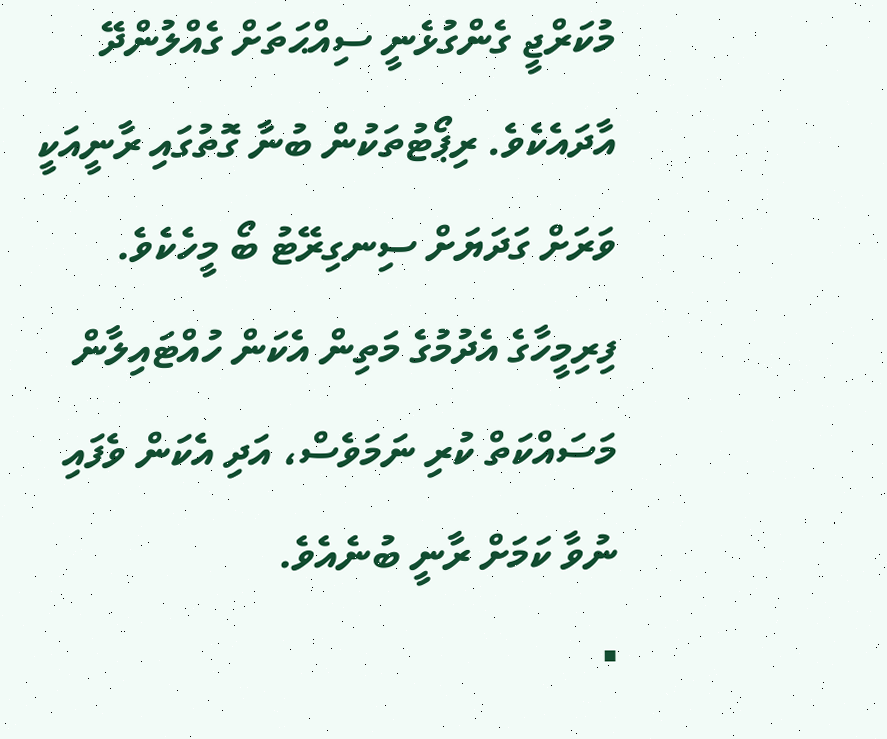މުކަރްޖީ ގެންގުޅެނީ ސިއްޙަތަށް ގެއްލުންދޭ އާދައެކެވެ. ރިޕޯޓުތަކުން ބުނާ ގޮތުގައި ރާނީއަކީ ވަރަށް ގަދަޔަށް ސިނގިރޭޓު ބޯ މީހެކެވެ. ފިރިމީހާގެ އެދުމުގެ މަތިން އެކަން ހުއްޓައިލާން މަސައްކަތް ކުރި ނަމަވެސް، އަދި އެކަން ވެފައި ނުވާ ކަމަށް ރާނީ ބުނެއެވެ.
▪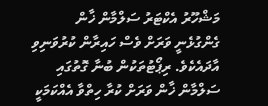މަޝްހޫރު އެކްޓަރު ސަލްމާން ޚާން ގެންގުޅެނީ ވަރަށް ވެސް ހައިރާން ކުރުވަނިވި އާދައެކެވެ. ރިޕޯޓުތަކުން ބުނާ ގޮތުގައި ސަލްމާން ޚާން ވަރަށް ކުރާ ހިތްވާ އެއްކަމަކީ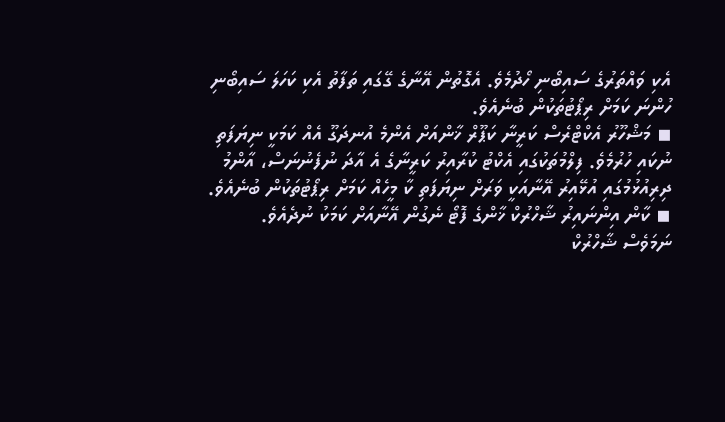އެކި ވައްތަރުގެ ސައިބޯނި ހޯދުމެވެ. އެގޮތުން އޭނާގެ ގޭގައި ތަފާތު އެކި ކަހަލަ ސައިބޯނި ހުންނަ ކަމަށް ރިޕޯޓުތަކުން ބުނެއެވެ.
▪ މަޝްހޫރު އެކްޓްރެސް ކަރީނާ ކަޕޫރް ޚާންއަށް އެންމެ އުނދަގޫ އެއް ކަމަކީ ނިޔަފަތި ނުކައި ހުރުމެވެ. ފިލްމުތަކުގައި އެކްޓު ކުރާއިރު ކަރީނާގެ އެ އާދަ ނުފެނުނަސް، އާންމު ދިރިއުޅުމުގައި އުޅޭއިރު އޭނާއަކީ ވަރަށް ނިޔަފަތި ކާ މީހެއް ކަމަށް ރިޕޯޓުތަކުން ބުނެއެވެ.
▪ ކާން އިންނައިރު ޝާހްރުކް ޚާންގެ ފޮޓޯ ނެގުން އޭނާއަށް ކަމަކު ނުދެއެވެ. ނަމަވެސް ޝާހްރުކް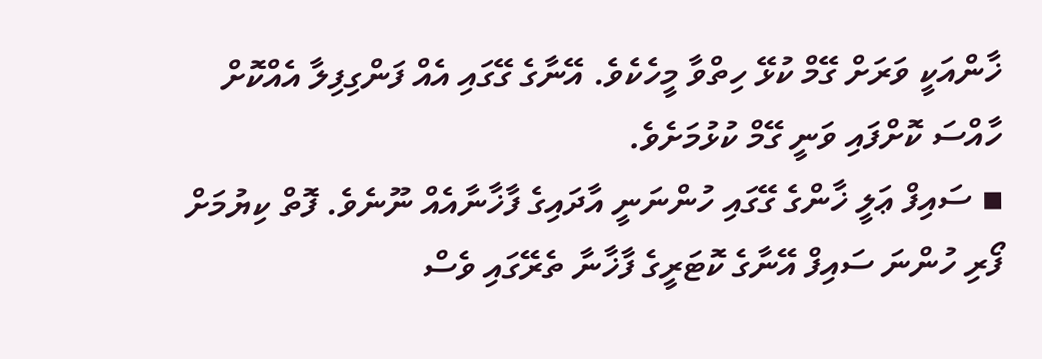ޚާންއަކީ ވަރަށް ގޭމް ކުޅޭ ހިތްވާ މީހެކެވެ. އޭނާގެ ގޭގައި އެއް ފަންގިފިލާ އެއްކޮށް ހާއްސަ ކޮށްފައި ވަނީ ގޭމް ކުޅުމަށެވެ.
▪ ސައިފް ޢަލީ ޚާންގެ ގޭގައި ހުންނަނީ އާދައިގެ ފާޚާނާއެއް ނޫނެވެ. ފޮތް ކިޔުމަށް ފޯރި ހުންނަ ސައިފް އޭނާގެ ކޮޓަރީގެ ފާޚާނާ ތެރޭގައި ވެސް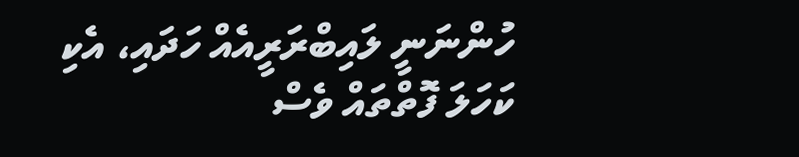ހުންނަނީ ލައިބްރަރީއެއް ހަދައި، އެކި ކަހަލަ ފޮތްތައް ވެސް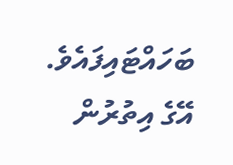ބަހައްޓައިފައެވެ. އޭގެ އިތުރުން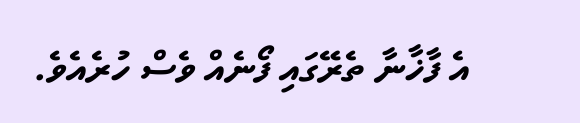އެ ފާޚާނާ ތެރޭގައި ފޯނެއް ވެސް ހުރެއެވެ.